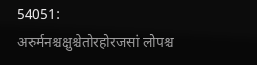54051: अरुर्मनश्चक्षुश्चेतोरहोरजसां लोपश्च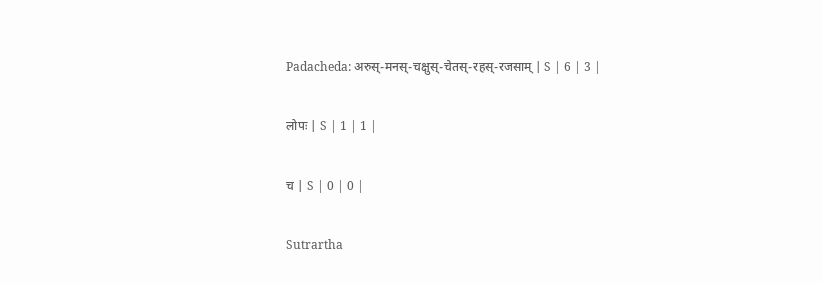Padacheda: अरुस्-मनस्-चक्षुस्-चेतस्-रहस्-रजसाम् | S | 6 | 3 |

लोपः | S | 1 | 1 |

च | S | 0 | 0 |

Sutrartha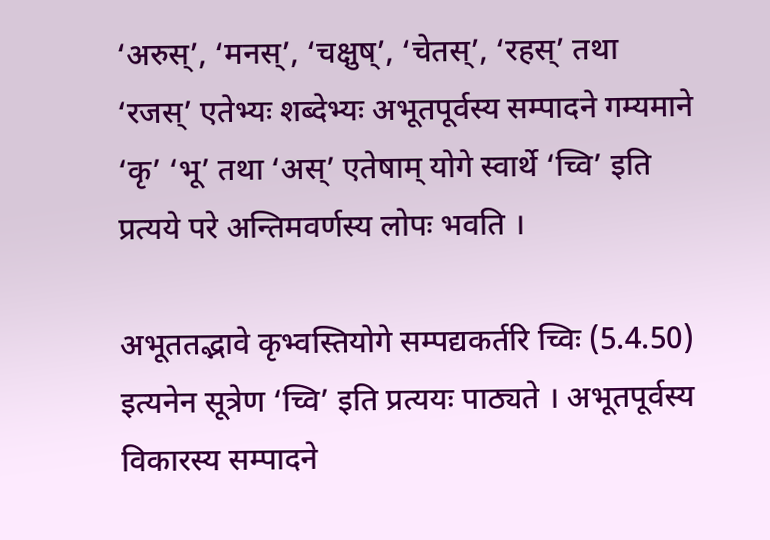‘अरुस्’, ‘मनस्’, ‘चक्षुष्’, ‘चेतस्’, ‘रहस्’ तथा ‘रजस्’ एतेभ्यः शब्देभ्यः अभूतपूर्वस्य सम्पादने गम्यमाने ‘कृ’ ‘भू’ तथा ‘अस्’ एतेषाम् योगे स्वार्थे ‘च्वि’ इति प्रत्यये परे अन्तिमवर्णस्य लोपः भवति ।

अभूततद्भावे कृभ्वस्तियोगे सम्पद्यकर्तरि च्विः (5.4.50) इत्यनेन सूत्रेण ‘च्वि’ इति प्रत्ययः पाठ्यते । अभूतपूर्वस्य विकारस्य सम्पादने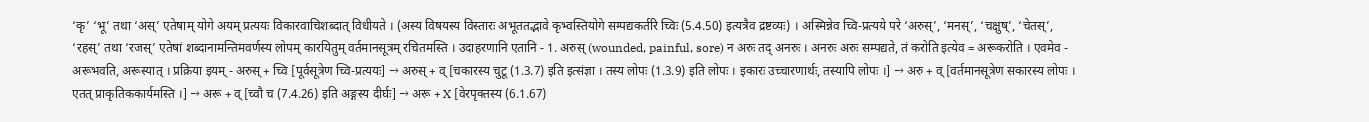‘कृ’ ‘भू’ तथा ‘अस्’ एतेषाम् योगे अयम् प्रत्ययः विकारवाचिशब्दात् विधीयते । (अस्य विषयस्य विस्तारः अभूततद्भावे कृभ्वस्तियोगे सम्पद्यकर्तरि च्विः (5.4.50) इत्यत्रैव द्रष्टव्यः) । अस्मिन्नेव च्वि-प्रत्यये परे ‘अरुस्’, ‘मनस्’, ‘चक्षुष्’, ‘चेतस्’, ‘रहस्’ तथा ‘रजस्’ एतेषां शब्दानामन्तिमवर्णस्य लोपम् कारयितुम् वर्तमानसूत्रम् रचितमस्ति । उदाहरणानि एतानि - 1. अरुस् (wounded, painful, sore) न अरुः तद् अनरुः । अनरुः अरुः सम्पद्यते, तं करोति इत्येव = अरूकरोति । एवमेव - अरूभवति, अरूस्यात् । प्रक्रिया इयम् - अरुस् + च्वि [पूर्वसूत्रेण च्वि-प्रत्ययः] → अरुस् + व् [चकारस्य चुटू (1.3.7) इति इत्संज्ञा । तस्य लोपः (1.3.9) इति लोपः । इकारः उच्चारणार्थः, तस्यापि लोपः ।] → अरु + व् [वर्तमानसूत्रेण सकारस्य लोपः । एतत् प्राकृतिककार्यमस्ति ।] → अरू + व् [च्वौ च (7.4.26) इति अङ्गस्य दीर्घः] → अरू + X [वेरपृक्तस्य (6.1.67)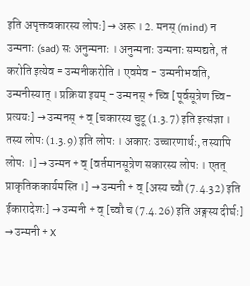इति अपृक्तवकारस्य लोपः] → अरू । 2. मनस् (mind) न उन्मनाः (sad) सः अनुन्मनाः । अनुन्मनाः उन्मनाः सम्पद्यते, तं करोति इत्येव = उन्मनीकरोति । एवमेव - उन्मनीभवति, उन्मनीस्यात् । प्रक्रिया इयम् - उन्मनस् + च्वि [पूर्वसूत्रेण च्वि-प्रत्ययः] → उन्मनस् + व् [चकारस्य चुटू (1.3.7) इति इत्संज्ञा । तस्य लोपः (1.3.9) इति लोपः । अकारः उच्चारणार्थः, तस्यापि लोपः ।] → उन्मन + व् [वर्तमानसूत्रेण सकारस्य लोपः । एतत् प्राकृतिककार्यमस्ति ।] → उन्मनी + व् [अस्य च्वौ (7.4.32) इति ईकारादेशः] → उन्मनी + व् [च्वौ च (7.4.26) इति अङ्गस्य दीर्घः] → उन्मनी + X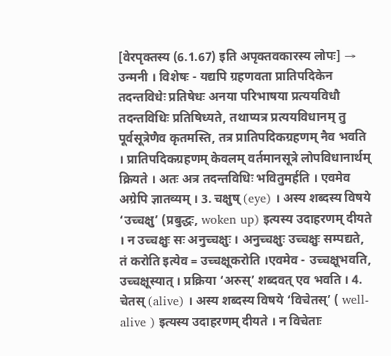[वेरपृक्तस्य (6.1.67) इति अपृक्तवकारस्य लोपः] → उन्मनी । विशेषः - यद्यपि ग्रहणवता प्रातिपदिकेन तदन्तविधेः प्रतिषेधः अनया परिभाषया प्रत्ययविधौ तदन्तविधिः प्रतिषिध्यते, तथाप्यत्र प्रत्ययविधानम् तु पूर्वसूत्रेणैव कृतमस्ति, तत्र प्रातिपदिकग्रहणम् नैव भवति । प्रातिपदिकग्रहणम् केवलम् वर्तमानसूत्रे लोपविधानार्थम् क्रियते । अतः अत्र तदन्तविधिः भवितुमर्हति । एवमेव अग्रेपि ज्ञातव्यम् । 3. चक्षुष् (eye) । अस्य शब्दस्य विषये ‘उच्चक्षु’ (प्रबुद्धः, woken up) इत्यस्य उदाहरणम् दीयते । न उच्चक्षुः सः अनुच्चक्षुः । अनुच्चक्षुः उच्चक्षुः सम्पद्यते, तं करोति इत्येव = उच्चक्षूकरोति ।एवमेव - उच्चक्षूभवति, उच्चक्षूस्यात् । प्रक्रिया ‘अरुस्’ शब्दवत् एव भवति । 4. चेतस् (alive) । अस्य शब्दस्य विषये ‘विचेतस्’ ( well-alive ) इत्यस्य उदाहरणम् दीयते । न विचेताः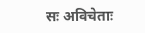सः अविचेताः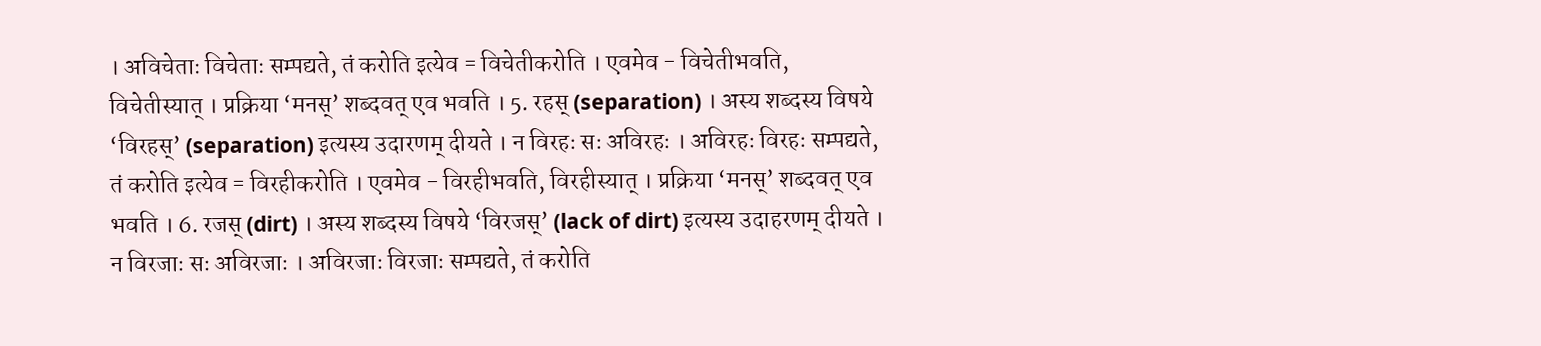। अविचेताः विचेताः सम्पद्यते, तं करोति इत्येव = विचेतीकरोति । एवमेव - विचेतीभवति, विचेतीस्यात् । प्रक्रिया ‘मनस्’ शब्दवत् एव भवति । 5. रहस् (separation) । अस्य शब्दस्य विषये ‘विरहस्’ (separation) इत्यस्य उदारणम् दीयते । न विरहः सः अविरहः । अविरहः विरहः सम्पद्यते, तं करोति इत्येव = विरहीकरोति । एवमेव - विरहीभवति, विरहीस्यात् । प्रक्रिया ‘मनस्’ शब्दवत् एव भवति । 6. रजस् (dirt) । अस्य शब्दस्य विषये ‘विरजस्’ (lack of dirt) इत्यस्य उदाहरणम् दीयते । न विरजाः सः अविरजाः । अविरजाः विरजाः सम्पद्यते, तं करोति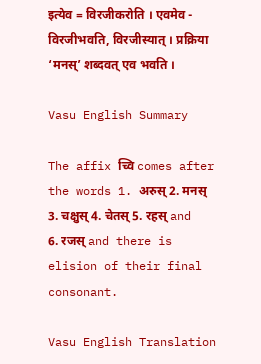इत्येव = विरजीकरोति । एवमेव - विरजीभवति, विरजीस्यात् । प्रक्रिया ‘मनस्’ शब्दवत् एव भवति ।

Vasu English Summary

The affix च्वि comes after the words 1. अरुस् 2. मनस् 3. चक्षुस् 4. चेतस् 5. रहस् and 6. रजस् and there is elision of their final consonant.

Vasu English Translation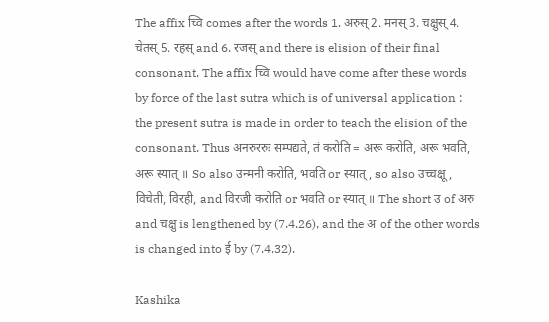The affix च्वि comes after the words 1. अरुस् 2. मनस् 3. चक्षुस् 4. चेतस् 5. रहस् and 6. रजस् and there is elision of their final consonant. The affix च्वि would have come after these words by force of the last sutra which is of universal application : the present sutra is made in order to teach the elision of the consonant. Thus अनरुररुः सम्पद्यते, तं करोति = अरू करोति, अरू भवति, अरू स्यात् ॥ So also उन्मनी करोति, भवति or स्यात्, so also उच्चक्षू, विचेती, विरही, and विरजी करोति or भवति or स्यात् ॥ The short उ of अरु and चक्षु is lengthened by (7.4.26), and the अ of the other words is changed into ई by (7.4.32).

Kashika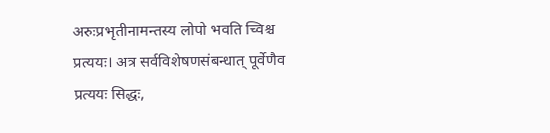अरुःप्रभृतीनामन्तस्य लोपो भवति च्विश्च प्रत्ययः। अत्र सर्वविशेषणसंबन्धात् पूर्वेणैव प्रत्ययः सिद्धः,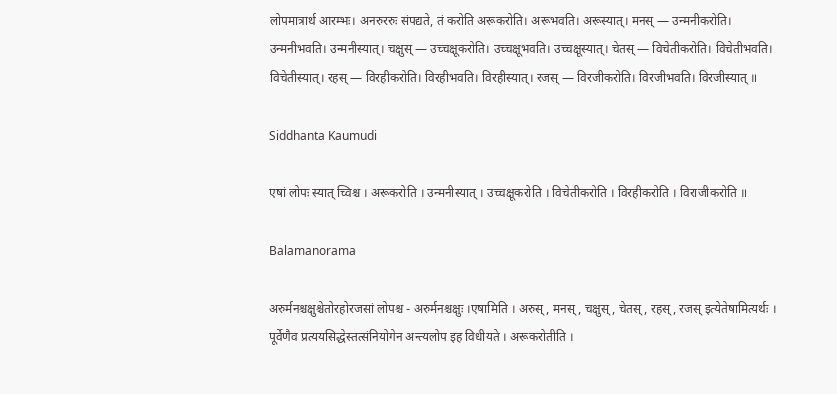लोपमात्रार्थ आरम्भः। अनरुररुः संपद्यते, तं करोति अरूकरोति। अरूभवति। अरूस्यात्। मनस् — उन्मनीकरोति। उन्मनीभवति। उन्मनीस्यात्। चक्षुस् — उच्चक्षूकरोति। उच्चक्षूभवति। उच्चक्षूस्यात्। चेतस् — विचेतीकरोति। विचेतीभवति। विचेतीस्यात्। रहस् — विरहीकरोति। विरहीभवति। विरहीस्यात्। रजस् — विरजीकरोति। विरजीभवति। विरजीस्यात् ॥

Siddhanta Kaumudi

एषां लोपः स्यात् च्विश्च । अरूकरोति । उन्मनीस्यात् । उच्चक्षूकरोति । विचेतीकरोति । विरहीकरोति । विराजीकरोति ॥

Balamanorama

अरुर्मनश्चक्षुश्चेतोरहोरजसां लोपश्च - अरुर्मनश्चक्षुः ।एषामिति । अरुस्, मनस्, चक्षुस्, चेतस्, रहस्, रजस् इत्येतेषामित्यर्थः । पूर्वेणैव प्रत्ययसिद्धेस्तत्संनियोगेन अन्त्यलोप इह विधीयते । अरूकरोतीति ।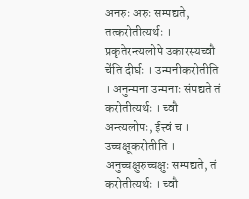अनरुः अरुः सम्पद्यते, तत्करोतीत्यर्थः । प्रकृतेरन्त्यलोपे उकारस्यच्वौ चे॑ति दीर्घः । उन्मनीकरोतीति । अनुन्मना उन्मनाः संपद्यते तं करोतीत्यर्थः । च्वौ अन्त्यलोपः, ईत्त्वं च । उच्चक्षूकरोतीति । अनुच्चक्षुरुच्चक्षुः सम्पद्यते, तं करोतीत्यर्थः । च्वौ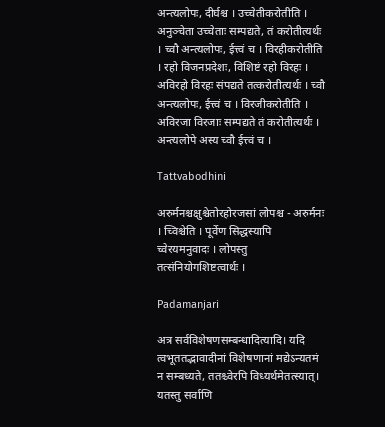अन्त्यलोपः, दीर्घश्च । उच्चेतीकरोतीति । अनुञ्चेता उच्चेताः सम्पद्यते, तं करोतीत्यर्थः । च्वौ अन्त्यलोपः, ईत्त्वं च । विरहीकरोतीति । रहो विजनप्रदेशः, विशिष्टं रहो विरहः । अविरहो विरहः संपद्यते तत्करोतीत्यर्थः । च्वौ अन्त्यलोपः, ईत्त्वं च । विरजीकरोतीति । अविरजा विरजाः सम्पद्यते तं करोतीत्यर्थः । अन्त्यलोपे अस्य च्वौ ईत्त्वं च ।

Tattvabodhini

अरुर्मनश्चक्षुश्चेतोरहोरजसां लोपश्च - अरुर्मनः । च्विश्चेति । पूर्वेण सिद्धस्यापि च्वेरयमनुवादः । लोपस्तु तत्संनियोगशिष्टत्वार्थः ।

Padamanjari

अत्र सर्वविशेषणसम्बन्धादित्यादि। यदि त्वभूततद्भावादीनां विशेषणानां मद्येऽन्यतमं न सम्बध्यते, ततश्च्वेरपि विध्यर्थमेतत्स्यात्। यतस्तु सर्वाणि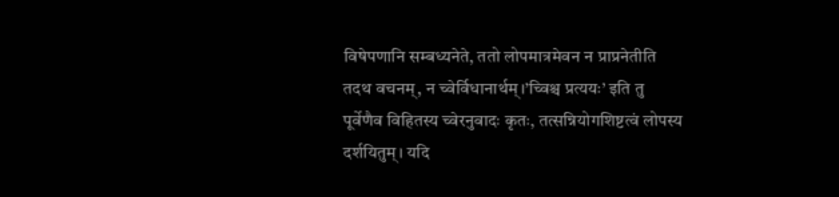विषेपणानि सम्बध्यनेते, ततो लोपमात्रमेवन न प्राप्रनेतीति तदथ वचनम्, न च्वेर्विधानार्थम्।’च्विश्च प्रत्ययः’ इति तु पूर्वेणैव विहितस्य च्वेरनुवादः कृतः, तत्सन्नियोगशिष्टत्वं लोपस्य दर्शयितुम्। यदि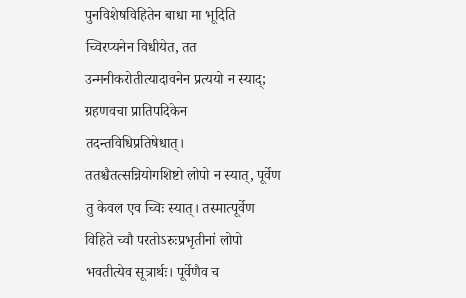पुनविशेषविहितेन बाधा मा भूदिति च्विरप्यनेन विधीयेत, तत उन्मनीकरोतीत्यादावनेन प्रत्ययो न स्याद्; ग्रहणवचा प्रातिपदिकेन तदन्तविधिप्रतिषेधात्। ततश्चैतत्सन्नियोगशिष्टो लोपो न स्यात्, पूर्वेण तु केवल एव च्विः स्यात्। तस्मात्पूर्वेण विहिते च्वौ परतोऽरुःप्रभृतीनां लोपो भवतीत्येव सूत्रार्थः। पूर्वेणैव च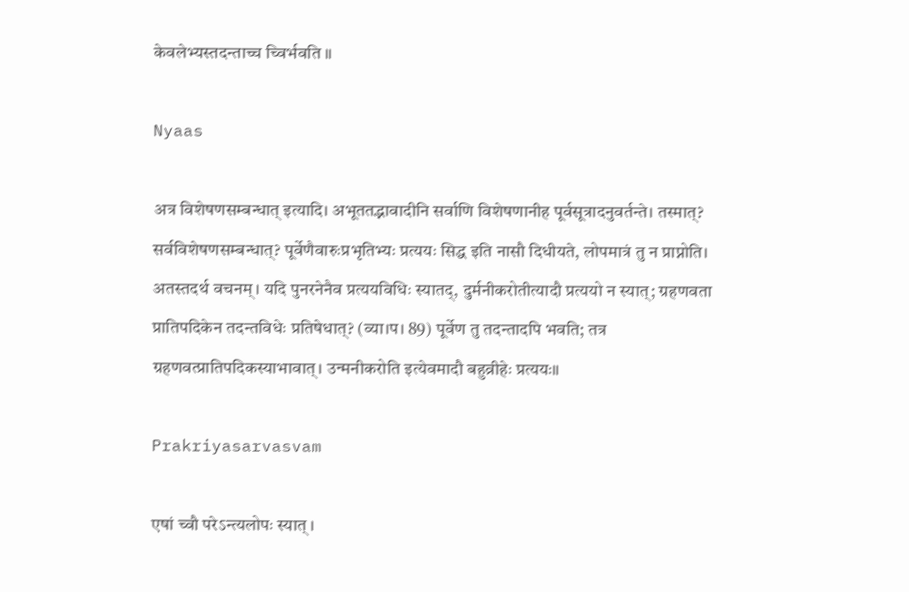केवलेभ्यस्तदन्ताच्च च्विर्भवति ॥

Nyaas

अत्र विशेषणसम्बन्धात् इत्यादि। अभूततद्भावादीनि सर्वाणि विशेषणानीह पूर्वसूत्रादनुवर्तन्ते। तस्मात्? सर्वविशेषणसम्बन्धात्? पूर्वेणैवारुःप्रभृतिभ्यः प्रत्ययः सिद्ध इति नासौ दिधीयते, लोपमात्रं तु न प्राप्नोति। अतस्तदर्थ वचनम्। यदि पुनरनेनैव प्रत्ययविधिः स्यातद्, दुर्मनीकरोतीत्यादौ प्रत्ययो न स्यात्; ग्रहणवता प्रातिपदिकेन तदन्तविधेः प्रतिषेधात्? (व्या।प। 89) पूर्वेण तु तदन्तादपि भवति; तत्र ग्रहणवत्प्रातिपदिकस्याभावात्। उन्मनीकरोति इत्येवमादौ बहुव्रीहेः प्रत्ययः॥

Prakriyasarvasvam

एषां च्वौ परेऽन्त्यलोपः स्यात् ।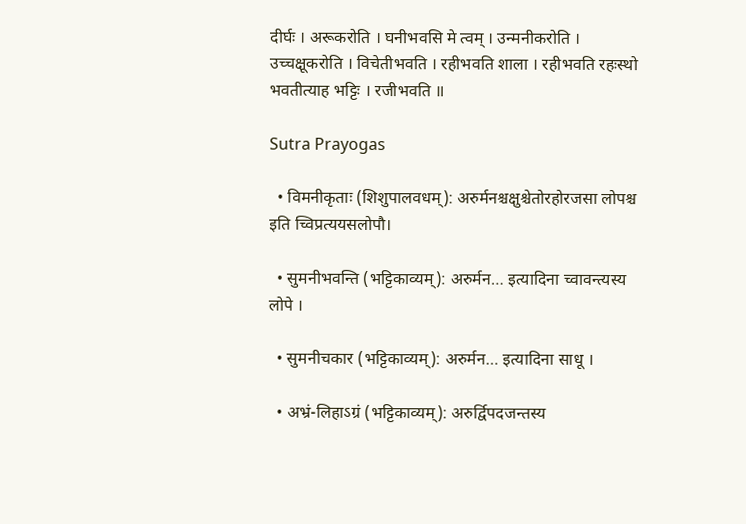दीर्घः । अरूकरोति । घनीभवसि मे त्वम् । उन्मनीकरोति । उच्चक्षूकरोति । विचेतीभवति । रहीभवति शाला । रहीभवति रहःस्थो भवतीत्याह भट्टिः । रजीभवति ॥

Sutra Prayogas

  • विमनीकृताः (शिशुपालवधम्): अरुर्मनश्चक्षुश्चेतोरहोरजसा लोपश्च इति च्विप्रत्ययसलोपौ।

  • सुमनीभवन्ति (भट्टिकाव्यम्): अरुर्मन… इत्यादिना च्वावन्त्यस्य लोपे ।

  • सुमनीचकार (भट्टिकाव्यम्): अरुर्मन… इत्यादिना साधू ।

  • अभ्रं-लिहाऽग्रं (भट्टिकाव्यम्): अरुर्द्विपदजन्तस्य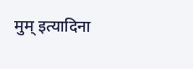मुम् इत्यादिना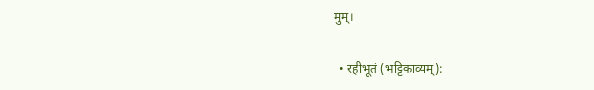मुम्।

  • रहीभूतं (भट्टिकाव्यम्):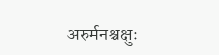अरुर्मनश्चक्षुः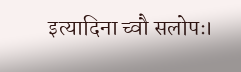इत्यादिना च्वौ सलोपः।